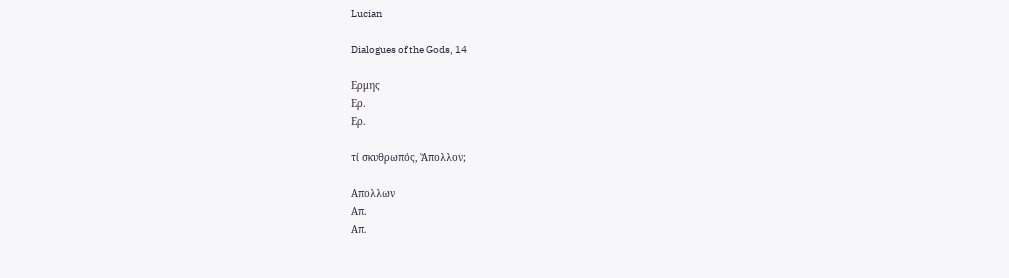Lucian

Dialogues of the Gods, 14

Ερμης
Ερ.
Ερ.

τί σκυθρωπός, Ἄπολλον;

Απολλων
Απ.
Απ.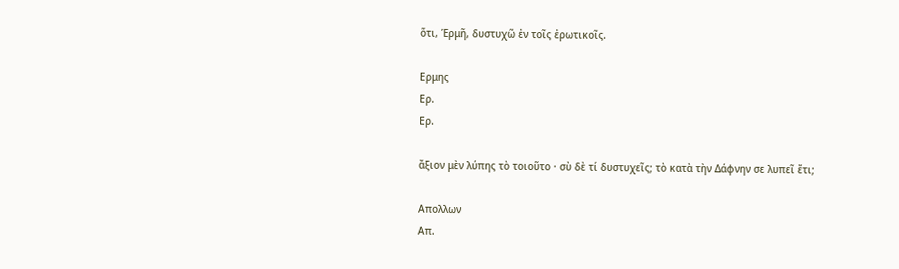ὅτι, Ἑρμῆ, δυστυχῶ ἐν τοῖς ἐρωτικοῖς.

Ερμης
Ερ.
Ερ.

ἄξιον μὲν λύπης τὸ τοιοῦτο · σὺ δὲ τί δυστυχεῖς; τὸ κατὰ τὴν Δάφνην σε λυπεῖ ἔτι;

Απολλων
Απ.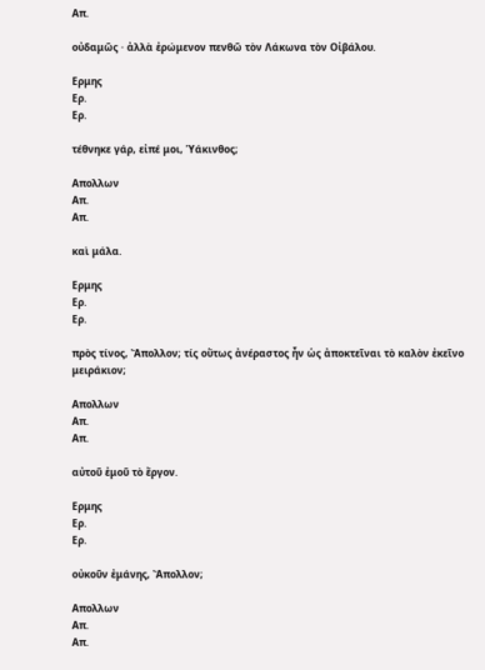Απ.

οὐδαμῶς · ἀλλὰ ἐρώμενον πενθῶ τὸν Λάκωνα τὸν Οἰβάλου.

Ερμης
Ερ.
Ερ.

τέθνηκε γάρ, εἰπέ μοι, Ὑάκινθος;

Απολλων
Απ.
Απ.

καὶ μάλα.

Ερμης
Ερ.
Ερ.

πρὸς τίνος, Ἄπολλον; τίς οὕτως ἀνέραστος ἦν ὡς ἀποκτεῖναι τὸ καλὸν ἐκεῖνο μειράκιον;

Απολλων
Απ.
Απ.

αὐτοῦ ἐμοῦ τὸ ἔργον.

Ερμης
Ερ.
Ερ.

οὐκοῦν ἐμάνης, Ἄπολλον;

Απολλων
Απ.
Απ.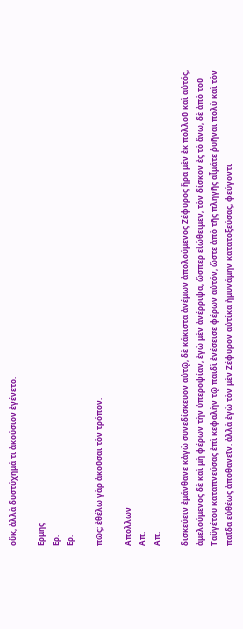οὔκ, ἀλλὰ δυστύχημά τι ἀκούσιον ἐγένετο.

Ερμης
Ερ.
Ερ.

πῶς; ἐθέλω γὰρ ἀκοῦσαι τὸν τρόπον.

Απολλων
Απ.
Απ.

δισκεύειν ἐμάνθανε κἀγὼ συνεδίσκευον αὐτῷ, δὲ κάκιστα ἀνέμων ἀπολούμενος Ζέφυρος ἤρα μὲν ἐκ πολλοῦ καὶ αὐτός, ἀμελούμενος δὲ καὶ μὴ φέρων τὴν ὑπεροψίαν, ἐγὼ μὲν ἀνέρριψα, ὥσπερ εἰώθειμεν, τὸν δίσκον ἐς τὸ ἄνω, δὲ ἀπὸ τοῦ Ταϋγέτου καταπνεύσας ἐπὶ κεφαλὴν τῷ παιδὶ ἐνέσεισε φέρων αὐτόν, ὥστε ἀπὸ τῆς πληγῆς αἷμάτε ῥυῆναι πολὺ καὶ τὸν παῖδα εὐθέως ἀποθανεῖν. ἀλλὰ ἐγὼ τὸν μὲν Ζέφυρον αὐτίκα ἠμυνάμην κατατοξεύσας, φεύγοντι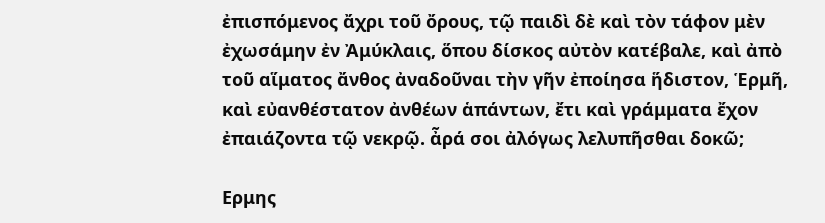ἐπισπόμενος ἄχρι τοῦ ὄρους, τῷ παιδὶ δὲ καὶ τὸν τάφον μὲν ἐχωσάμην ἐν Ἀμύκλαις, ὅπου δίσκος αὐτὸν κατέβαλε, καὶ ἀπὸ τοῦ αἵματος ἄνθος ἀναδοῦναι τὴν γῆν ἐποίησα ἥδιστον, Ἑρμῆ, καὶ εὐανθέστατον ἀνθέων ἁπάντων, ἔτι καὶ γράμματα ἔχον ἐπαιάζοντα τῷ νεκρῷ. ἆρά σοι ἀλόγως λελυπῆσθαι δοκῶ;

Ερμης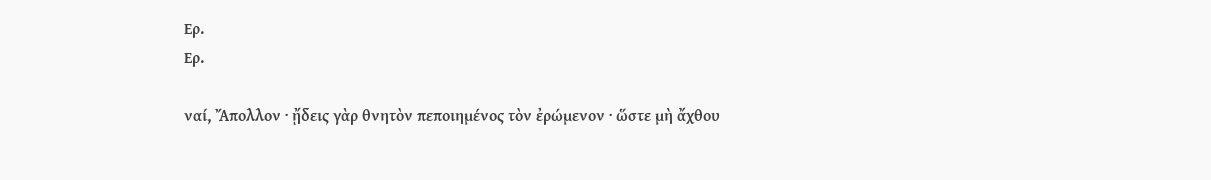Ερ.
Ερ.

ναί, Ἄπολλον · ᾔδεις γὰρ θνητὸν πεποιημένος τὸν ἐρώμενον · ὥστε μὴ ἄχθου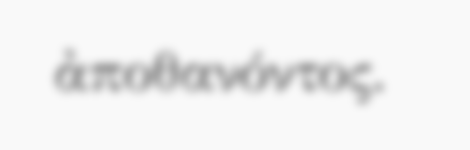ἀποθανόντος.